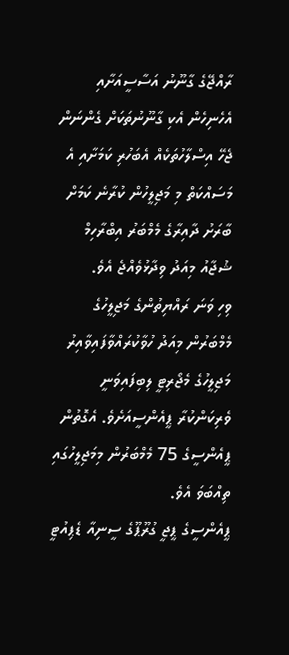ރާއްޖޭގެ ގާނޫނު އަސާސީއަށާއި އެހެނިހެން އެކި ގާނޫނުތަކަށް ގެންނަން ޖެހޭ އިސްލާހުތަކެއް އެބަހުރި ކަމަށާއި އެ މަސައްކަތް މި މަޖިލީހުން ކުރާނެ ކަމަށް ބާރަށު ދާއިރާގެ މެމްބަރު އިބްރާހިމް ޝުޖާއު މިއަދު ވިދާޅުވެއްޖެ އެވެ.
ވިހި ވަނަ ރައްޔިތުންގެ މަޖިލީހުގެ މެމްބަރުން މިއަދު ހުވާކުރައްވާފައިވާއިރު މަޖިލީހުގެ މެޖޯރިޓީ ލިބިފައިވަނީ ވެރިކަންކުރާ ޕީއެންސީއަށެވެ. އެގޮތުން ޕީއެންސީގެ 75 މެމްބަރުން މިމަޖިލީހުގައި ތިއްބަވަ އެވެ.
ޕީއެންސީގެ ޕީޖީ ގުރޫޕޫގެ ސީނިއާ ޑެޕިއުޓީ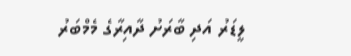ލީޑަރު އަދި ބާރަށު ދާއިރާގެ މެމްބަރު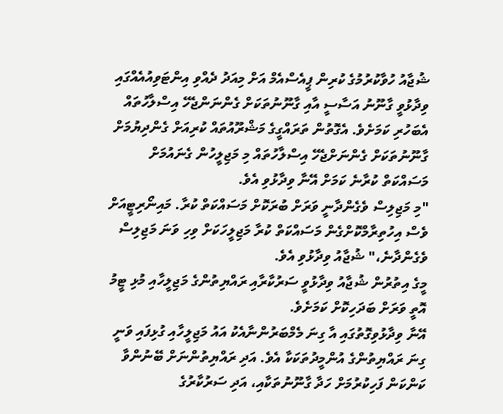ޝުޖާއު ހުވާކުރުމުގެ ކުރިން ޕީއެސްއެމް އަށް މިއަދު ދެއްވި އިންޓަވިއުއެއްގައި ވިދާޅުވީ ގާނޫނު އަސާސީ އާއި ގާނޫނުތަކަށް ގެންނަންޖެހޭ އިސްލާހުތައް އެބަހުރި ކަމަށެވެ. އެގޮތުން ތަރައްގީގެ މަޝްރޫއުތައް ކުރިއަށް ގެންދިޔުމަށް ގާނޫނުތަކަށް ގެންނަށްޖެހޭ އިސްލާހުތައް މި މަޖިލީހުން ގެނައުމަށް މަސައްކަތް ކުރާނެ ކަމަށް އޭނާ ވިދާޅުވި އެވެ.
"މި މަޖިލިސް ވެގެންދާނީ ވަރަށް ބުރަކޮށް މަސައްކަތް ކުރާ. މައިނޯރިޓީއަށް ވެސް އިހުތިރާމްކޮށްގެން މަސައްކަތް ކުރާ މަޖިލީހަކަށް ވިހި ވަނަ މަޖިލިސް ވެގެންދާނެ،" ޝުޖާއު ވިދާޅުވި އެވެ.
މީގެ އިތުރުން ޝުޖާއު ވިދާޅުވީ ސަރުކާރާއި ރައްޔިތުންގެ މަޖިލީހާއި މުޅި ޓީމު އޮތީ ވަރަށް ބަދަހިކޮށް ކަމަށެވެ.
އޭނާ ވިދާޅުވިގޮތުގައި އާ ގިނަ މެމްބަރުންނާއެކު އައު މަޖިލީހާއި ގުޅިފައި ވަނީ ގިނަ ރައްޔިތުންގެ އުންމީދުތަކަކާ އެވެ. އަދި ރައްޔިތުންނަށް ބޭނުންވާ ކަންކަން ފަހިކުރުމަށް ހަދާ ގާނޫނުތަކާއި، އަދި ސަރުކާރުގެ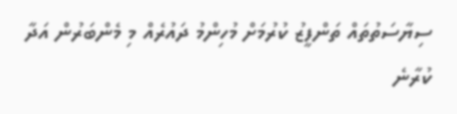ސިޔާސަތުތައް ތަންފީޒު ކުރުމަށް މުހިންމު ދައުރެއް މި މެންބަރުން އަދާ ކުރާނެ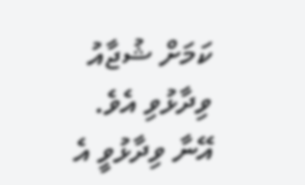ކަމަށް ޝުޖާއު ވިދާޅުވި އެވެ.
އޭނާ ވިދާޅުވީ އެ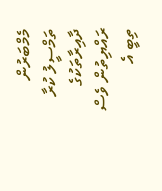މެމްބަރުން ތަމްސީލު ކުރާ ދާއިރާތަކުގެ ރައްޔިތުން ވެސް ތިބީ އެ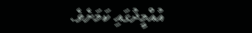އުއްމީދުގައި ކަމަށެވެ.